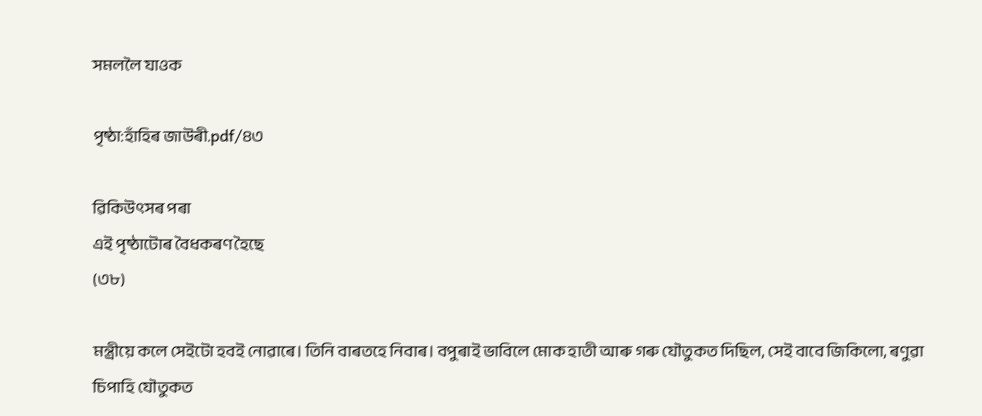সমললৈ যাওক

পৃষ্ঠা:হাঁহিৰ জাউৰী.pdf/৪৩

ৱিকিউৎসৰ পৰা
এই পৃষ্ঠাটোৰ বৈধকৰণ হৈছে
(৩৮)

মন্ত্ৰীয়ে কলে সেইটো হবই নোৱাৰে। তিনি বাৰতহে নিবাৰ। বপুৰাই ভাবিলে মোক হাতী আৰু গৰু যৌতুকত দিছিল, সেই বাবে জিকিলো, ৰণুৱা চিপাহি যৌতুকত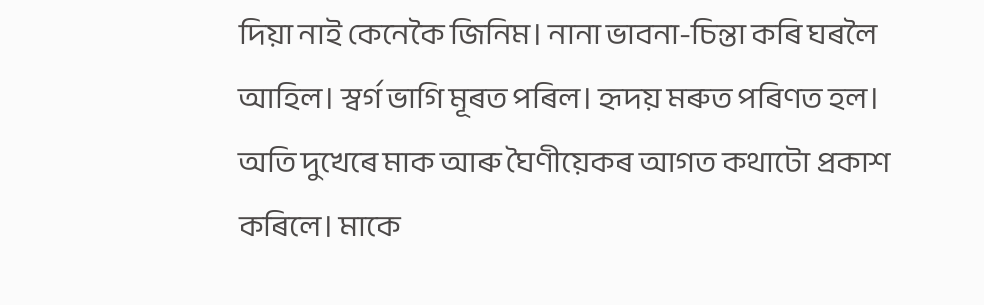দিয়া নাই কেনেকৈ জিনিম। নানা ভাবনা-চিন্তা কৰি ঘৰলৈ আহিল। স্বৰ্গ ভাগি মূৰত পৰিল। হৃদয় মৰুত পৰিণত হল। অতি দুখেৰে মাক আৰু ঘৈণীয়েকৰ আগত কথাটো প্ৰকাশ কৰিলে। মাকে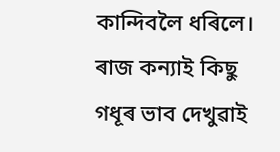কান্দিবলৈ ধৰিলে। ৰাজ কন্যাই কিছু গধূৰ ভাব দেখুৱাই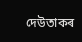দেউতাকৰ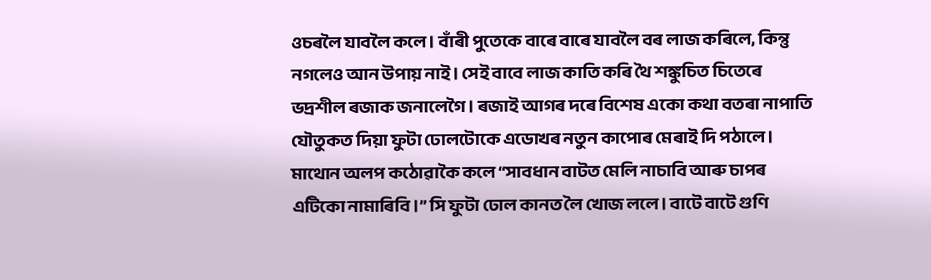ওচৰলৈ যাবলৈ কলে। বাঁৰী পুতেকে বাৰে বাৰে যাবলৈ বৰ লাজ কৰিলে, কিন্তু নগলেও আন উপায় নাই। সেই বাবে লাজ কাতি কৰি থৈ শঙ্কুচিত চিতেৰে ভদ্ৰশীল ৰজাক জনালেগৈ। ৰজাই আগৰ দৰে বিশেষ একো কথা বতৰা নাপাতি যৌতুকত দিয়া ফুটা ঢোলটোকে এডোখৰ নতুন কাপোৰ মেৰাই দি পঠালে। মাথোন অলপ কঠোৱাকৈ কলে “সাবধান বাটত মেলি নাচাবি আৰু চাপৰ এটিকো নামাৰিবি।” সি ফুটা ঢোল কানত লৈ খোজ ললে। বাটে বাটে গুণি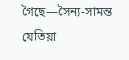গৈছে—সৈন্য-সামন্ত যেতিয়া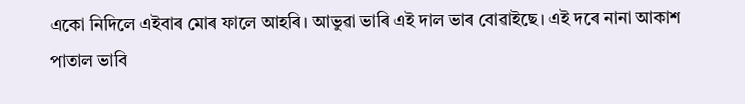একো নিদিলে এইবাৰ মোৰ ফালে আহৰি। আভুৱা ভাৰি এই দাল ভাৰ বোৱাইছে। এই দৰে নানা আকাশ পাতাল ভাবি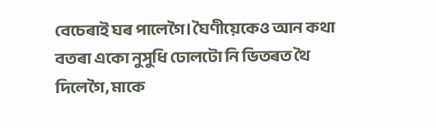বেচেৰাই ঘৰ পালেগৈ। ঘৈণীয়েকেও আন কথা বতৰা একো নুসুধি ঢোলটো নি ভিতৰত থৈ দিলেগৈ, মাকে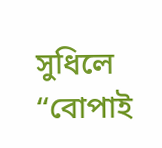সুধিলে “বোপাই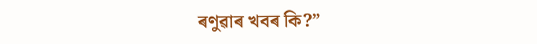ৰণুৱাৰ খবৰ কি?”